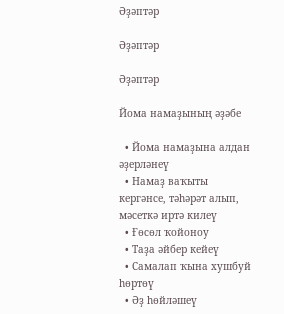Әҙәптәр

Әҙәптәр

Әҙәптәр

Йома намаҙының әҙәбе

  • Йома намаҙына алдан әҙерләнеү
  • Намаҙ ваҡыты кергәнсе, тәһәрәт алып, мәсеткә иртә килеү
  • Ғөсөл ҡойоноу
  • Таҙа әйбер кейеү
  • Самалап ҡына хушбуй һөртөү
  • Әҙ һөйләшеү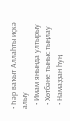• Һәр ваҡыт Аллаһты иҫкә алыу
  • Имам янында ултырыу
  • Хөтбәне тыныс тыңлау
  • Намаҙҙан һуң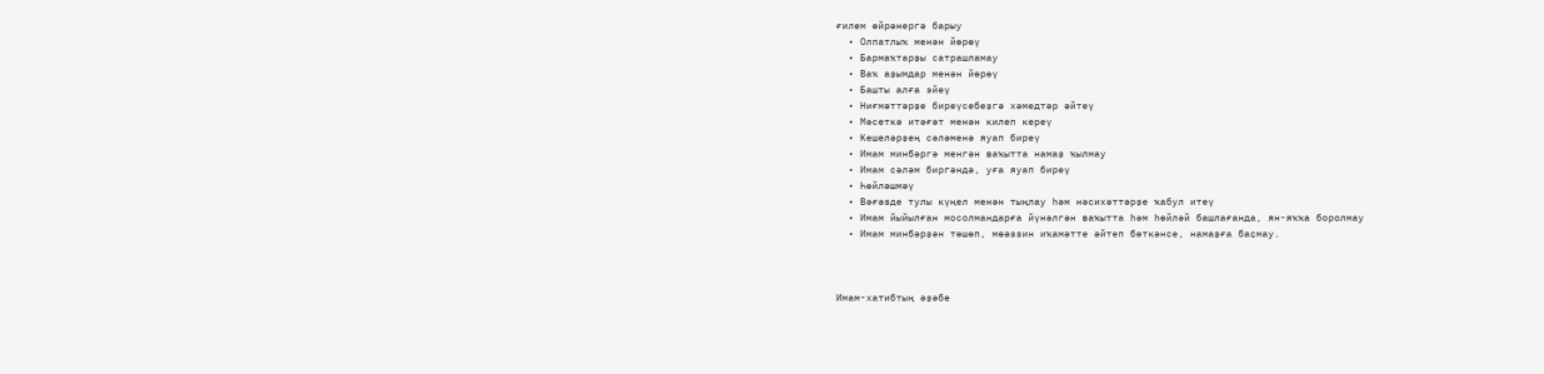ғилем өйрәнергә барыу
  • Олпатлыҡ менән йөрөү
  • Бармаҡтарҙы сатрашламау
  • Ваҡ аҙымдар менән йөрөү
  • Башты алға эйеү
  • Ниғмәттәрҙе биреүсебеҙгә хәмедтәр әйтеү
  • Мәсеткә итәғәт менән килеп кереү
  • Кешеләрҙең сәләменә яуап биреү
  • Имам минбәргә менгән ваҡытта намаҙ ҡылмау
  • Имам сәләм биргәндә, уға яуап биреү
  • Һөйләшмәү
  • Вәғәзде тулы күңел менән тыңлау һәм нәсихәттәрҙе ҡабул итеү
  • Имам йыйылған мосолмандарға йүнәлгән ваҡытта һәм һөйләй башлағанда, ян-яҡҡа боролмау
  • Имам минбәрҙән төшөп, мөәззин иҡамәтте әйтеп бөткәнсе, намаҙға баҫмау.



Имам-хатибтың әҙәбе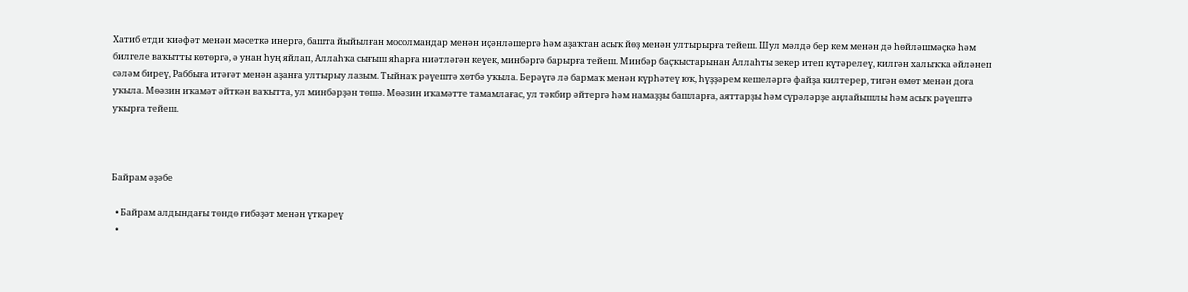Хатиб етди ҡиәфәт менән мәсеткә инергә, башта йыйылған мосолмандар менән иҫәнләшергә һәм аҙаҡтан асыҡ йөҙ менән ултырырға тейеш. Шул мәлдә бер кем менән дә һөйләшмәҫкә һәм билгеле ваҡытты көтөргә, ә унан һуң яйлап, Аллаһҡа сығыш яһарға ниәтләгән кеүек, минбәргә барырға тейеш. Минбәр баҫҡыстарынан Аллаһты зекер итеп күтәрелеү, килгән халыҡҡа әйләнеп сәләм биреү, Раббыға итәғәт менән аҙанға ултырыу лазым. Тыйнаҡ рәүештә хөтбә уҡыла. Берәүгә лә бармаҡ менән күрһәтеү юҡ, һүҙҙәрем кешеләргә файҙа килтерер, тигән өмөт менән доға уҡыла. Мөәзин иҡамәт әйткән ваҡытта, ул минбәрҙән төшә. Мөәзин иҡамәтте тамамлағас, ул тәкбир әйтергә һәм намаҙҙы башларға, аяттарҙы һәм сүрәләрҙе аңлайышлы һәм асыҡ рәүештә уҡырға тейеш.



Байрам әҙәбе

  • Байрам алдындағы төндө ғибәҙәт менән үткәреү
  •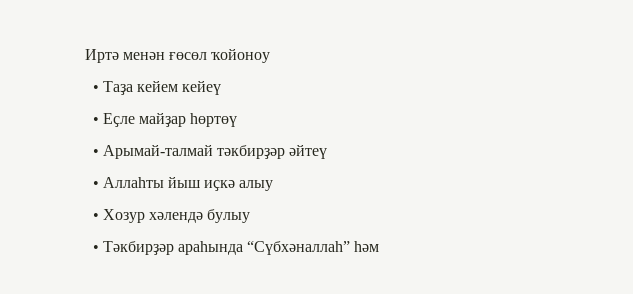Иртә менән ғөсөл ҡойоноу
  • Таҙа кейем кейеү
  • Еҫле майҙар һөртөү
  • Арымай-талмай тәкбирҙәр әйтеү
  • Аллаһты йыш иҫкә алыу
  • Хозур хәлендә булыу
  • Тәкбирҙәр араһында “Сүбхәналлаһ” һәм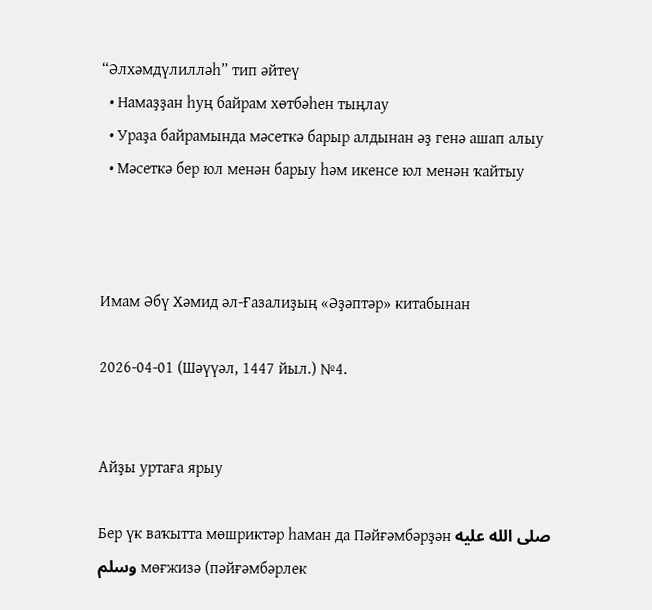“Әлхәмдүлилләһ” тип әйтеү
  • Намаҙҙан һуң байрам хөтбәһен тыңлау
  • Ураҙа байрамында мәсеткә барыр алдынан әҙ генә ашап алыу
  • Мәсеткә бер юл менән барыу һәм икенсе юл менән ҡайтыу



Имам Әбү Хәмид әл-Ғазалиҙың «Әҙәптәр» китабынан

2026-04-01 (Шәүүәл, 1447 йыл.) №4.


Айҙы уртаға ярыу

Бер үк ваҡытта мөшриктәр һаман да Пәйғәмбәрҙән صلى الله عليه وسلم мөғжизә (пәйғәмбәрлек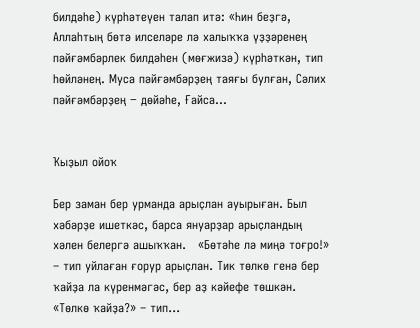билдәһе) күрһәтеүен талап итә: «Һин беҙгә, Аллаһтың бөтә илселәре лә халыҡҡа үҙҙәренең пәйғәмбәрлек билдәһен (мөғжизә) күрһәткән, тип һөйләнең. Муса пәйғәмбәрҙең таяғы булған, Сәлих пәйғәмбәрҙең − дөйәһе, Ғайса...


Ҡыҙыл ойоҡ

Бер заман бер урманда арыҫлан ауырыған. Был хәбәрҙе ишеткәс, барса януарҙар арыҫландың хәлен белергә ашыҡҡан.   «Бөтәһе лә миңә тоғро!» – тип уйлаған ғорур арыҫлан. Тик төлкө генә бер ҡайҙа ла күренмәгәс, бер аҙ кәйефе төшкән. «Төлкө ҡайҙа?» – тип...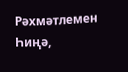Рәхмәтлемен Һиңә,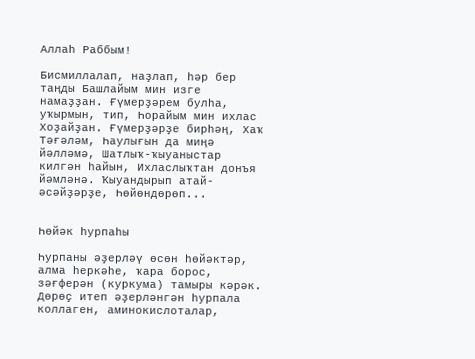Аллаһ Раббым!

Бисмиллалап, наҙлап, һәр бер таңды Башлайым мин изге намаҙҙан. Ғүмерҙәрем булһа, уҡырмын, тип, Һорайым мин ихлас Хоҙайҙан. Ғүмерҙәрҙе бирһәң, Хаҡ Тәғәләм, Һаулығын да миңә йәлләмә, Шатлыҡ-ҡыуаныстар килгән һайын, Ихласлыҡтан донъя йәмләнә. Ҡыуандырып атай-әсәйҙәрҙе, Һөйөндөрөп...


Һөйәк һурпаһы

Һурпаны әҙерләү өсөн һөйәктәр, алма һеркәһе, ҡара борос, зәғферән (куркума) тамыры кәрәк. Дөрөҫ итеп әҙерләнгән һурпала коллаген, аминокислоталар,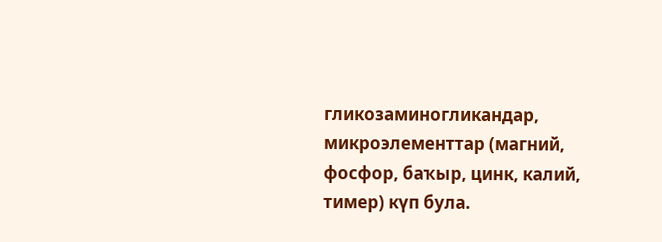гликозаминогликандар, микроэлементтар (магний, фосфор, баҡыр, цинк, калий, тимер) күп була.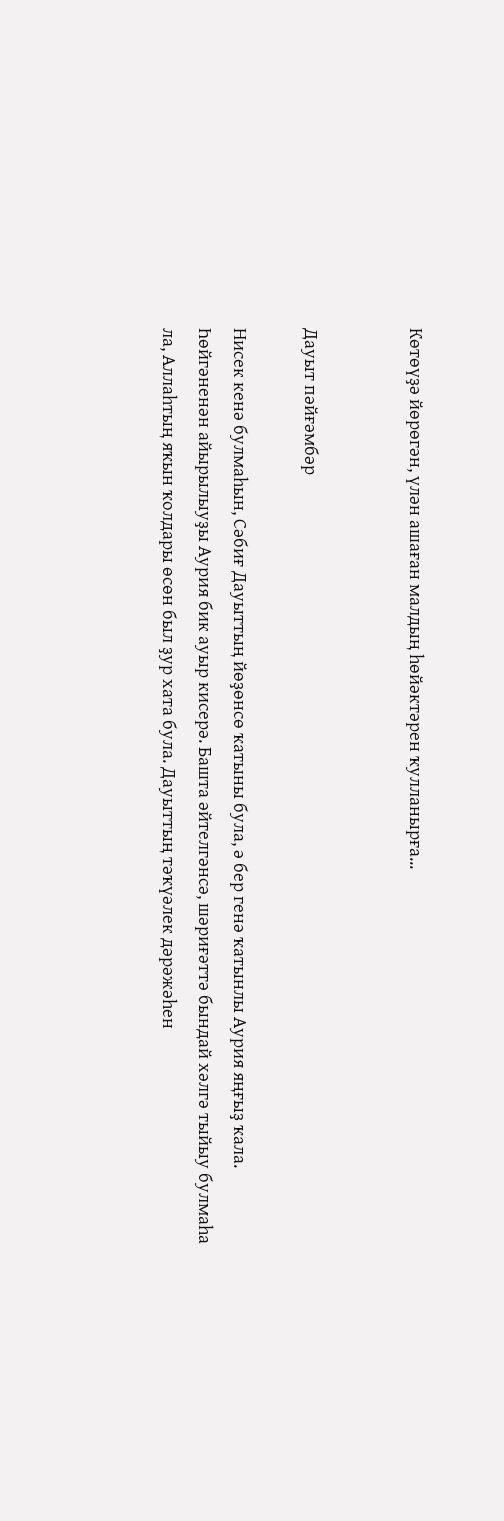Көтөүҙә йөрөгән, үлән ашаған малдың һөйәктәрен ҡулланырға...


Дауыт пәйғәмбәр

Нисек кенә булмаһын, Сәбиғ Дауыттың йөҙөнсө ҡатыны була, ә бер генә ҡатынлы Аурия яңғыҙ ҡала. Һөйгәненән айырылыуҙы Аурия бик ауыр кисерә. Башта әйтелгәнсә, шәриғәттә бындай хәлгә тыйыу булмаһа ла, Аллаһтың яҡын ҡолдары өсөн был ҙур хата була. Дауыттың тәҡүәлек дәрәжәһен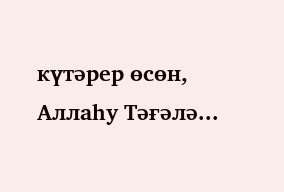күтәрер өсөн, Аллаһу Тәғәлә...